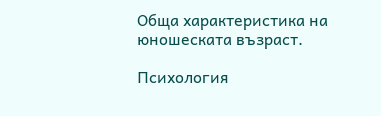Обща характеристика на юношеската възраст.

Психология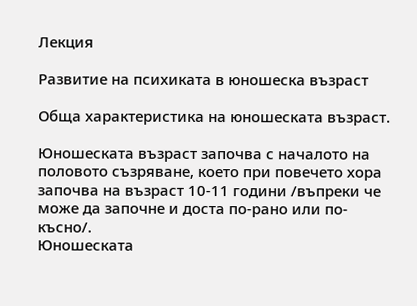Лекция

Развитие на психиката в юношеска възраст

Обща характеристика на юношеската възраст.

Юношеската възраст започва с началото на половото съзряване, което при повечето хора започва на възраст 10-11 години /въпреки че може да започне и доста по-рано или по-късно/.
Юношеската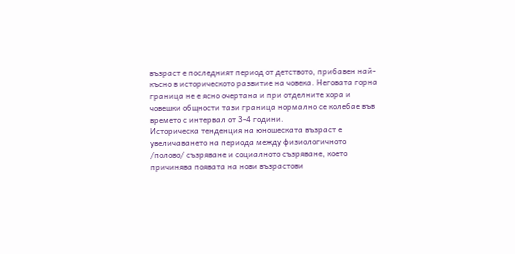възраст е последният период от детството, прибавен най-късно в историческото развитие на човека. Неговата горна граница не е ясно очертана и при отделните хора и човешки общности тази граница нормално се колебае във времето с интервал от 3-4 години.
Историческа тенденция на юношеската възраст е увеличаването на периода между физиологичното /полово/ съзряване и социалното съзряване, което причинява появата на нови възрастови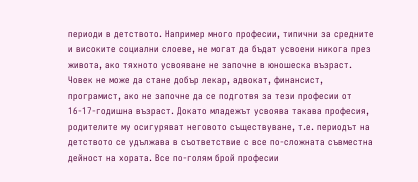периоди в детството. Например много професии, типични за средните и високите социални слоеве, не могат да бъдат усвоени никога през живота, ако тяхното усвояване не започне в юношеска възраст. Човек не може да стане добър лекар, адвокат, финансист, програмист, ако не започне да се подготвя за тези професии от 16-17-годишна възраст. Докато младежът усвоява такава професия, родителите му осигуряват неговото съществуване, т.е. периодът на детството се удължава в съответствие с все по-сложната съвместна дейност на хората. Все по-голям брой професии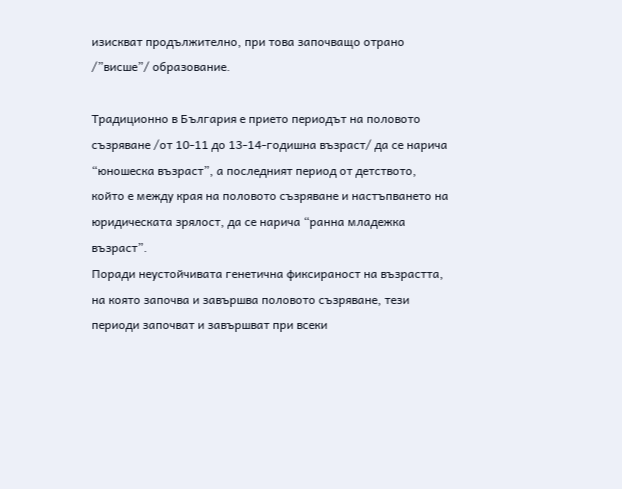изискват продължително, при това започващо отрано /”висше”/ образование.

Традиционно в България е прието периодът на половото съзряване /от 10-11 до 13-14-годишна възраст/ да се нарича “юношеска възраст”, а последният период от детството, който е между края на половото съзряване и настъпването на юридическата зрялост, да се нарича “ранна младежка възраст”.
Поради неустойчивата генетична фиксираност на възрастта, на която започва и завършва половото съзряване, тези периоди започват и завършват при всеки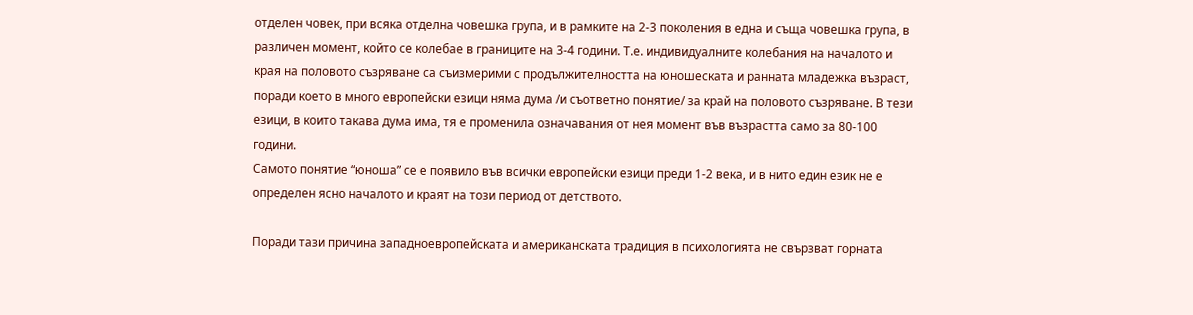отделен човек, при всяка отделна човешка група, и в рамките на 2-3 поколения в една и съща човешка група, в различен момент, който се колебае в границите на 3-4 години. Т.е. индивидуалните колебания на началото и края на половото съзряване са съизмерими с продължителността на юношеската и ранната младежка възраст, поради което в много европейски езици няма дума /и съответно понятие/ за край на половото съзряване. В тези езици, в които такава дума има, тя е променила означавания от нея момент във възрастта само за 80-100 години.
Самото понятие “юноша” се е появило във всички европейски езици преди 1-2 века, и в нито един език не е определен ясно началото и краят на този период от детството.

Поради тази причина западноевропейската и американската традиция в психологията не свързват горната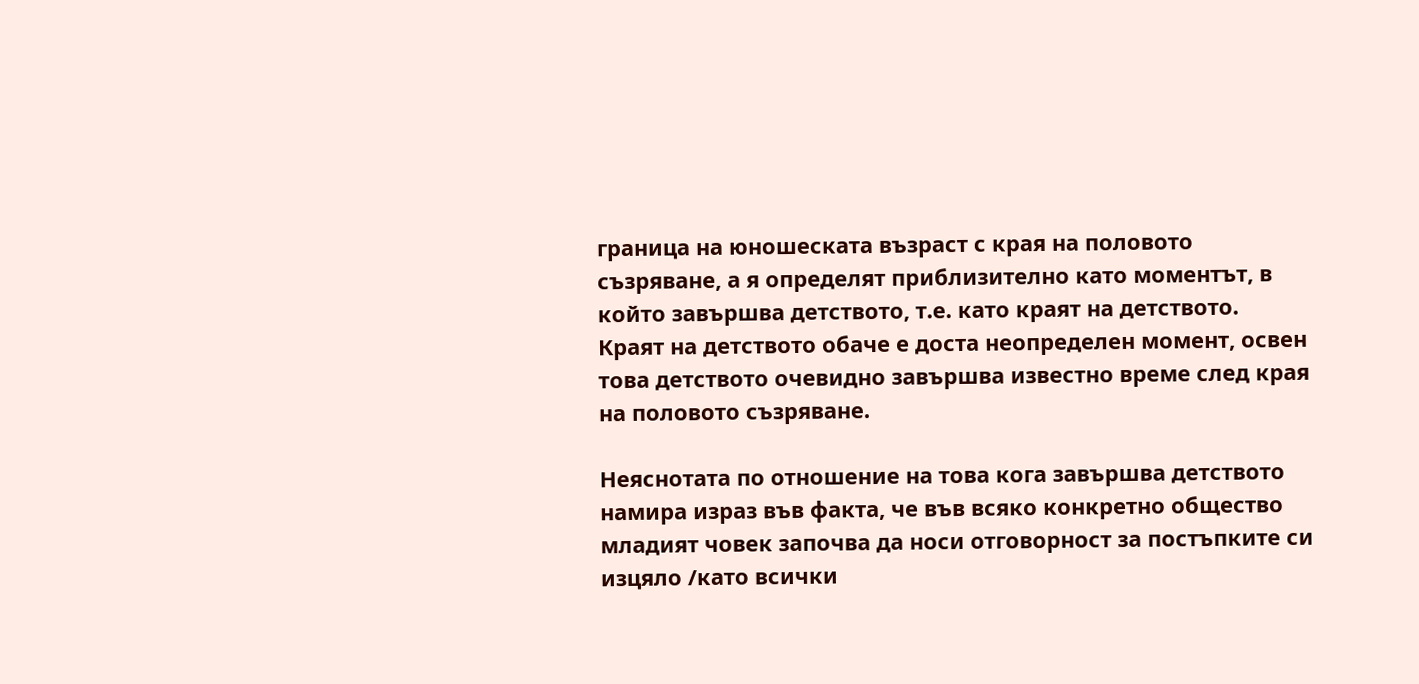граница на юношеската възраст с края на половото съзряване, а я определят приблизително като моментът, в който завършва детството, т.е. като краят на детството.
Краят на детството обаче е доста неопределен момент, освен това детството очевидно завършва известно време след края на половото съзряване.

Неяснотата по отношение на това кога завършва детството намира израз във факта, че във всяко конкретно общество младият човек започва да носи отговорност за постъпките си изцяло /като всички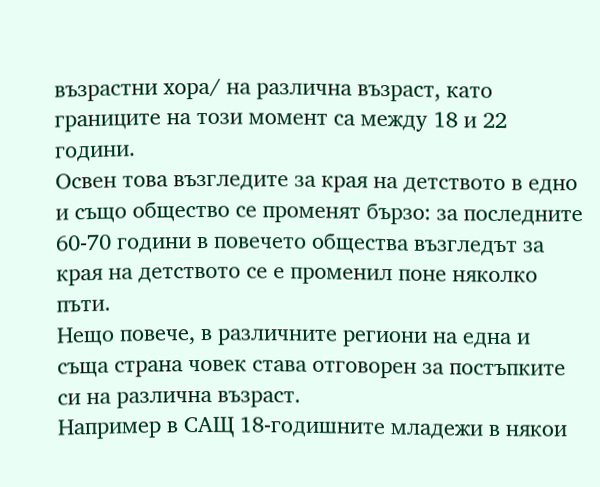възрастни хора/ на различна възраст, като границите на този момент са между 18 и 22 години.
Освен това възгледите за края на детството в едно и също общество се променят бързо: за последните 60-70 години в повечето общества възгледът за края на детството се е променил поне няколко пъти.
Нещо повече, в различните региони на една и съща страна човек става отговорен за постъпките си на различна възраст.
Например в САЩ 18-годишните младежи в някои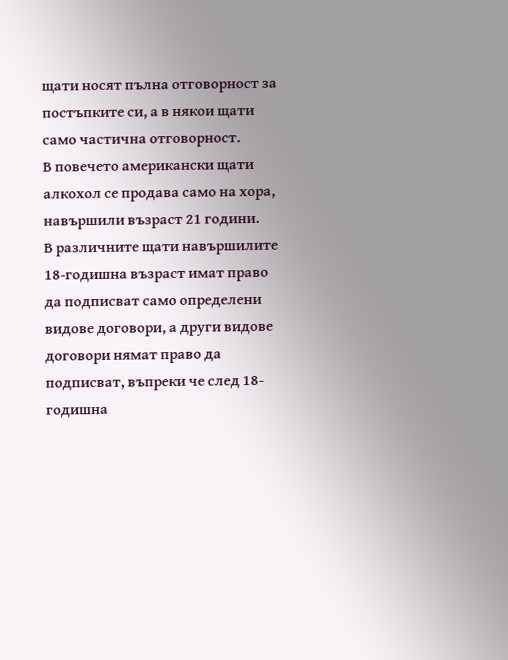щати носят пълна отговорност за постъпките си, а в някои щати само частична отговорност.
В повечето американски щати алкохол се продава само на хора, навършили възраст 21 години.
В различните щати навършилите 18-годишна възраст имат право да подписват само определени видове договори, а други видове договори нямат право да подписват, въпреки че след 18-годишна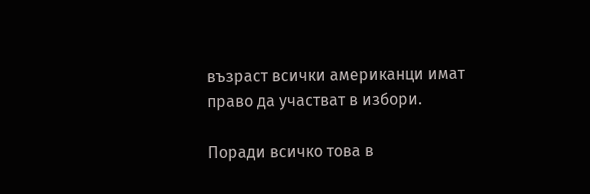възраст всички американци имат право да участват в избори.

Поради всичко това в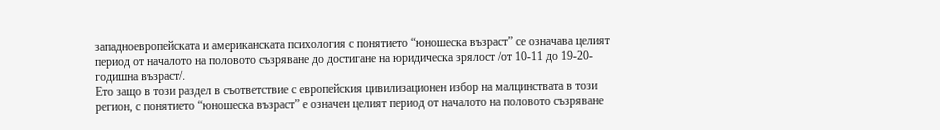западноевропейската и американската психология с понятието “юношеска възраст” се означава целият период от началото на половото съзряване до достигане на юридическа зрялост /от 10-11 до 19-20-годишна възраст/.
Ето защо в този раздел в съответствие с европейския цивилизационен избор на малцинствата в този регион, с понятието “юношеска възраст” е означен целият период от началото на половото съзряване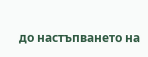до настъпването на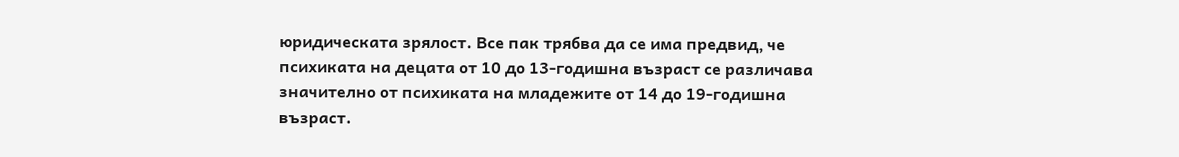юридическата зрялост. Все пак трябва да се има предвид, че психиката на децата от 10 до 13-годишна възраст се различава значително от психиката на младежите от 14 до 19-годишна възраст.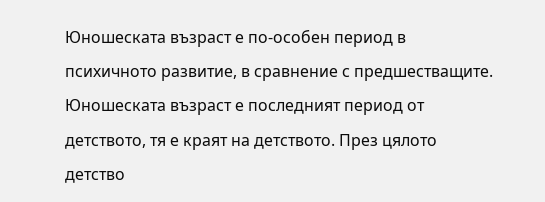Юношеската възраст е по-особен период в психичното развитие, в сравнение с предшестващите.
Юношеската възраст е последният период от детството, тя е краят на детството. През цялото детство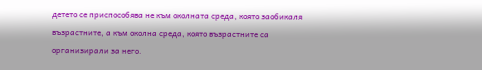детето се приспособява не към околната среда, която заобикаля възрастните, а към околна среда, която възрастните са организирали за него.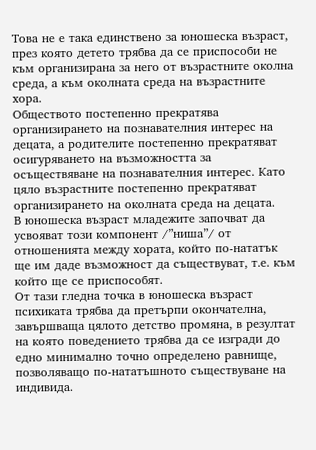Това не е така единствено за юношеска възраст, през която детето трябва да се приспособи не към организирана за него от възрастните околна среда, а към околната среда на възрастните хора.
Обществото постепенно прекратява организирането на познавателния интерес на децата, а родителите постепенно прекратяват осигуряването на възможността за осъществяване на познавателния интерес. Като цяло възрастните постепенно прекратяват организирането на околната среда на децата.
В юношеска възраст младежите започват да усвояват този компонент /”ниша”/ от отношенията между хората, който по-нататък ще им даде възможност да съществуват, т.е. към който ще се приспособят.
От тази гледна точка в юношеска възраст психиката трябва да претърпи окончателна, завършваща цялото детство промяна, в резултат на която поведението трябва да се изгради до едно минимално точно определено равнище, позволяващо по-нататъшното съществуване на индивида.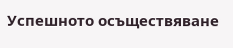Успешното осъществяване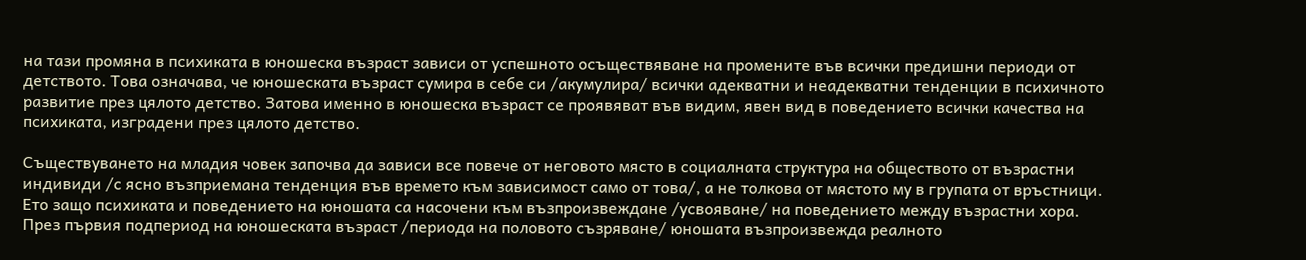на тази промяна в психиката в юношеска възраст зависи от успешното осъществяване на промените във всички предишни периоди от детството. Това означава, че юношеската възраст сумира в себе си /акумулира/ всички адекватни и неадекватни тенденции в психичното развитие през цялото детство. Затова именно в юношеска възраст се проявяват във видим, явен вид в поведението всички качества на психиката, изградени през цялото детство.

Съществуването на младия човек започва да зависи все повече от неговото място в социалната структура на обществото от възрастни индивиди /с ясно възприемана тенденция във времето към зависимост само от това/, а не толкова от мястото му в групата от връстници.
Ето защо психиката и поведението на юношата са насочени към възпроизвеждане /усвояване/ на поведението между възрастни хора.
През първия подпериод на юношеската възраст /периода на половото съзряване/ юношата възпроизвежда реалното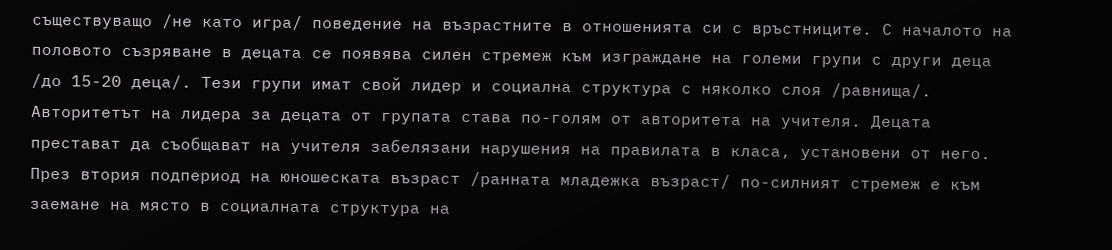съществуващо /не като игра/ поведение на възрастните в отношенията си с връстниците. С началото на половото съзряване в децата се появява силен стремеж към изграждане на големи групи с други деца /до 15-20 деца/. Тези групи имат свой лидер и социална структура с няколко слоя /равнища/. Авторитетът на лидера за децата от групата става по-голям от авторитета на учителя. Децата престават да съобщават на учителя забелязани нарушения на правилата в класа, установени от него.
През втория подпериод на юношеската възраст /ранната младежка възраст/ по-силният стремеж е към заемане на място в социалната структура на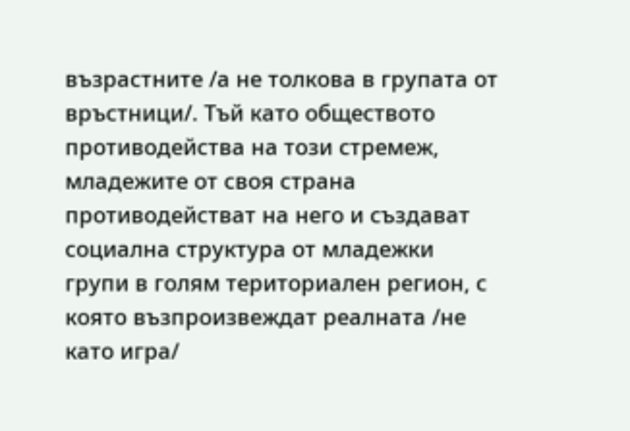възрастните /а не толкова в групата от връстници/. Тъй като обществото противодейства на този стремеж, младежите от своя страна противодействат на него и създават социална структура от младежки групи в голям териториален регион, с която възпроизвеждат реалната /не като игра/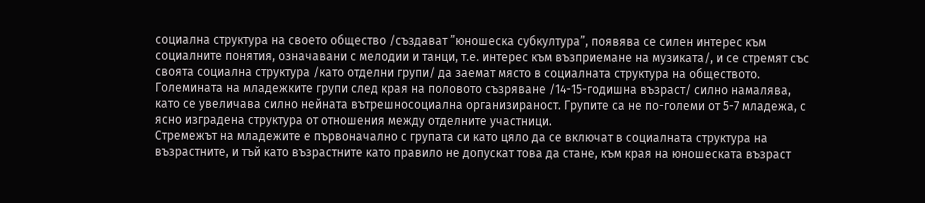социална структура на своето общество /създават ”юношеска субкултура”, появява се силен интерес към социалните понятия, означавани с мелодии и танци, т.е. интерес към възприемане на музиката/, и се стремят със своята социална структура /като отделни групи/ да заемат място в социалната структура на обществото.
Големината на младежките групи след края на половото съзряване /14-15-годишна възраст/ силно намалява, като се увеличава силно нейната вътрешносоциална организираност. Групите са не по-големи от 5-7 младежа, с ясно изградена структура от отношения между отделните участници.
Стремежът на младежите е първоначално с групата си като цяло да се включат в социалната структура на възрастните, и тъй като възрастните като правило не допускат това да стане, към края на юношеската възраст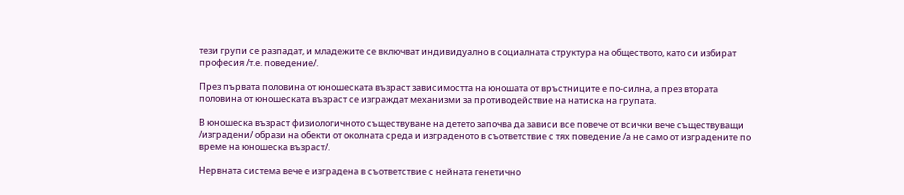тези групи се разпадат, и младежите се включват индивидуално в социалната структура на обществото, като си избират професия /т.е. поведение/.

През първата половина от юношеската възраст зависимостта на юношата от връстниците е по-силна, а през втората половина от юношеската възраст се изграждат механизми за противодействие на натиска на групата.

В юношеска възраст физиологичното съществуване на детето започва да зависи все повече от всички вече съществуващи /изградени/ образи на обекти от околната среда и изграденото в съответствие с тях поведение /а не само от изградените по време на юношеска възраст/.

Нервната система вече е изградена в съответствие с нейната генетично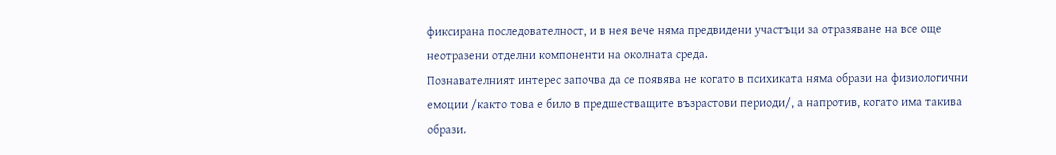фиксирана последователност, и в нея вече няма предвидени участъци за отразяване на все още неотразени отделни компоненти на околната среда.
Познавателният интерес започва да се появява не когато в психиката няма образи на физиологични емоции /както това е било в предшестващите възрастови периоди/, а напротив, когато има такива образи.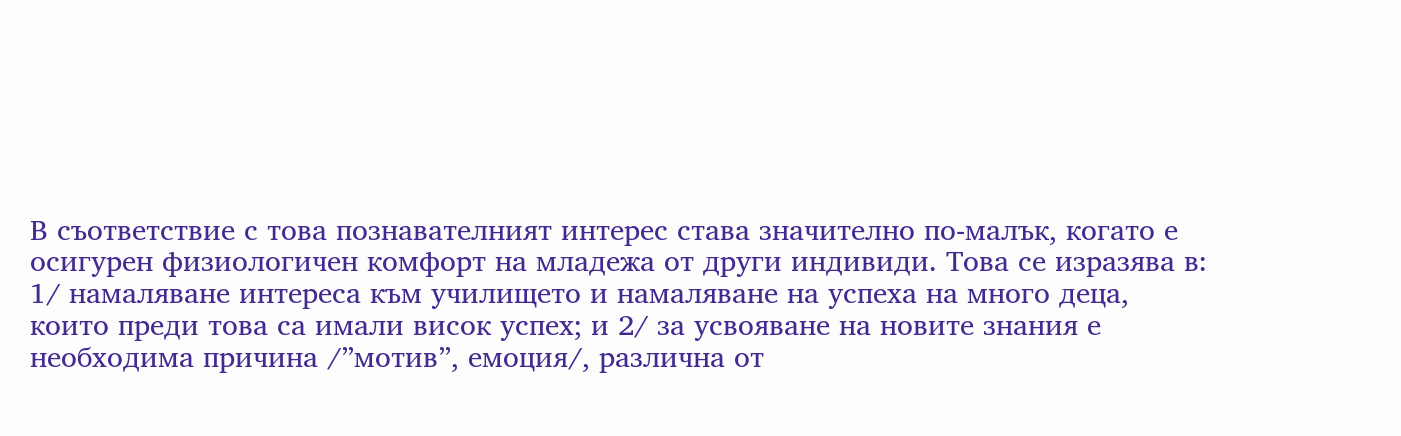В съответствие с това познавателният интерес става значително по-малък, когато е осигурен физиологичен комфорт на младежа от други индивиди. Това се изразява в: 1/ намаляване интереса към училището и намаляване на успеха на много деца, които преди това са имали висок успех; и 2/ за усвояване на новите знания е необходима причина /”мотив”, емоция/, различна от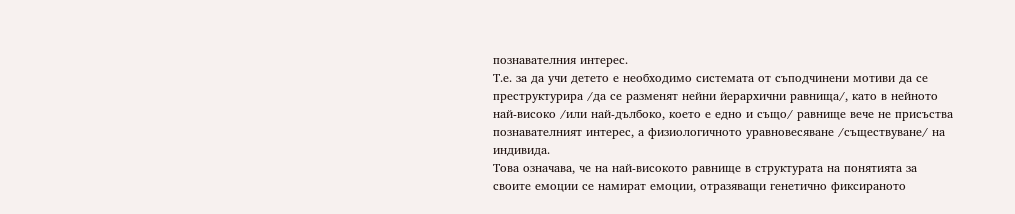познавателния интерес.
Т.е. за да учи детето е необходимо системата от съподчинени мотиви да се преструктурира /да се разменят нейни йерархични равнища/, като в нейното най-високо /или най-дълбоко, което е едно и също/ равнище вече не присъства познавателният интерес, а физиологичното уравновесяване /съществуване/ на индивида.
Това означава, че на най-високото равнище в структурата на понятията за своите емоции се намират емоции, отразяващи генетично фиксираното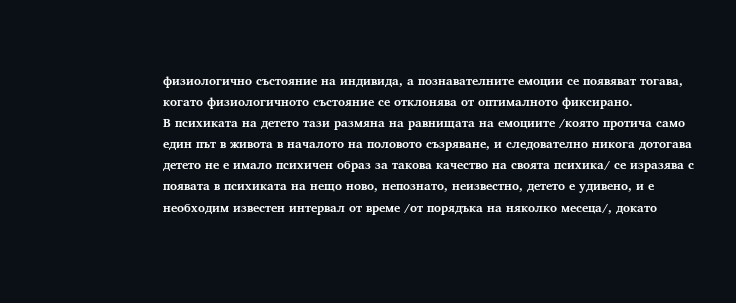физиологично състояние на индивида, а познавателните емоции се появяват тогава, когато физиологичното състояние се отклонява от оптималното фиксирано.
В психиката на детето тази размяна на равнищата на емоциите /която протича само един път в живота в началото на половото съзряване, и следователно никога дотогава детето не е имало психичен образ за такова качество на своята психика/ се изразява с появата в психиката на нещо ново, непознато, неизвестно, детето е удивено, и е необходим известен интервал от време /от порядъка на няколко месеца/, докато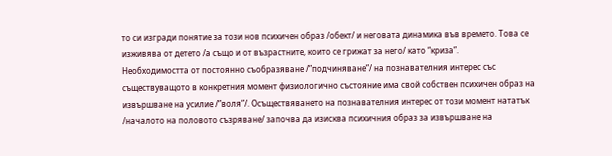то си изгради понятие за този нов психичен образ /обект/ и неговата динамика във времето. Това се изживява от детето /а също и от възрастните, които се грижат за него/ като “криза”.
Необходимостта от постоянно съобразяване /”подчиняване”/ на познавателния интерес със съществуващото в конкретния момент физиологично състояние има свой собствен психичен образ на извършване на усилие /”воля”/. Осъществяването на познавателния интерес от този момент нататък /началото на половото съзряване/ започва да изисква психичния образ за извършване на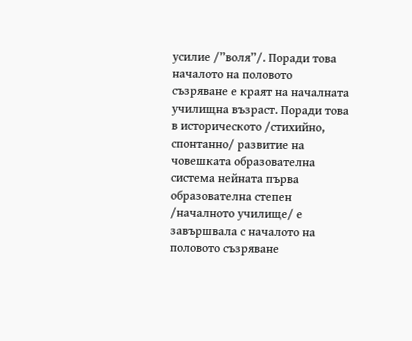усилие /”воля”/. Поради това началото на половото съзряване е краят на началната училищна възраст. Поради това в историческото /стихийно, спонтанно/ развитие на човешката образователна система нейната първа образователна степен /началното училище/ е завършвала с началото на половото съзряване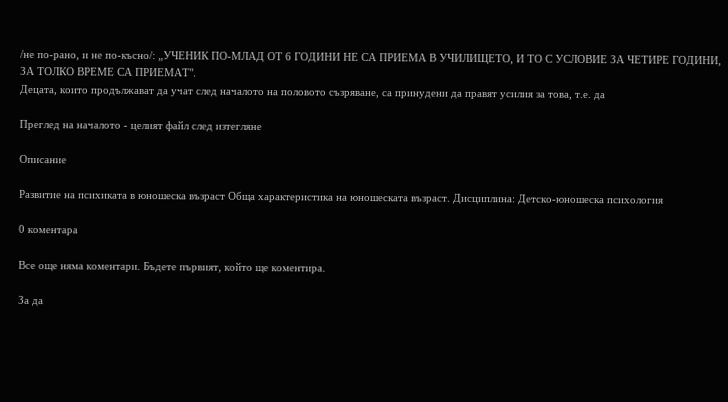/не по-рано, и не по-късно/: „УЧЕНИК ПО-МЛАД ОТ 6 ГОДИНИ НЕ СА ПРИЕМА В УЧИЛИЩЕТО, И ТО С УСЛОВИЕ ЗА ЧЕТИРЕ ГОДИНИ, ЗА ТОЛКО ВРЕМЕ СА ПРИЕМАТ".
Децата, които продължават да учат след началото на половото съзряване, са принудени да правят усилия за това, т.е. да

Преглед на началото - целият файл след изтегляне

Описание

Развитие на психиката в юношеска възраст Обща характеристика на юношеската възраст. Дисциплина: Детско-юношеска психология

0 коментара

Все още няма коментари. Бъдете първият, който ще коментира.

За да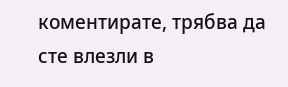коментирате, трябва да сте влезли в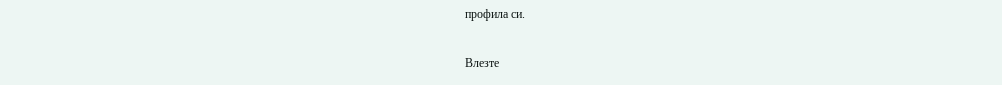профила си.

Влезте